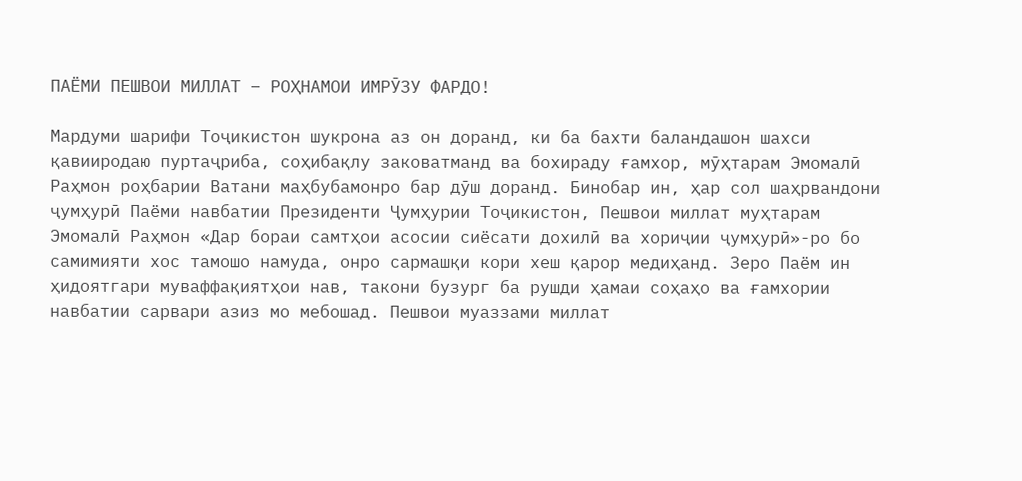ПАЁМИ ПЕШВОИ МИЛЛАТ – РОҲНАМОИ ИМРӮЗУ ФАРДО!

Мардуми шарифи Тоҷикистон шукрона аз он доранд, ки ба бахти баландашон шахси қавииродаю пуртаҷриба, соҳибақлу заковатманд ва бохираду ғамхор, мӯҳтарам Эмомалӣ Раҳмон роҳбарии Ватани маҳбубамонро бар дӯш доранд. Бинобар ин, ҳар сол шаҳрвандони ҷумҳурӣ Паёми навбатии Президенти Ҷумҳурии Тоҷикистон, Пешвои миллат муҳтарам  Эмомалӣ Раҳмон «Дар бораи самтҳои асосии сиёсати дохилӣ ва хориҷии ҷумҳурӣ»-ро бо самимияти хос тамошо намуда, онро сармашқи кори хеш қарор медиҳанд. Зеро Паём ин ҳидоятгари муваффақиятҳои нав, такони бузург ба рушди ҳамаи соҳаҳо ва ғамхории навбатии сарвари азиз мо мебошад. Пешвои муаззами миллат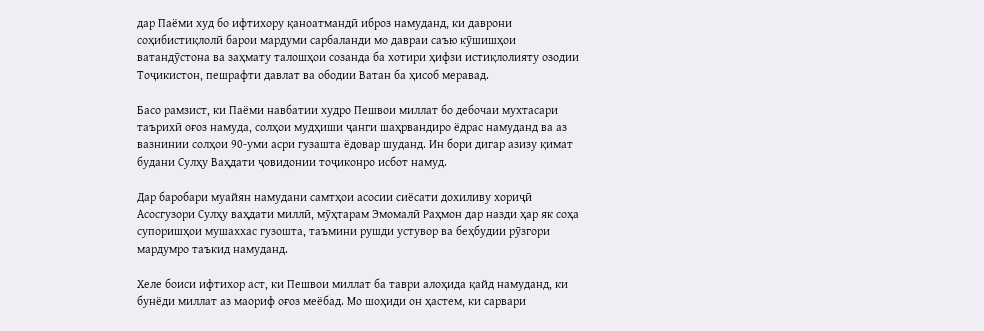дар Паёми худ бо ифтихору қаноатмандӣ иброз намуданд, ки даврони соҳибистиқлолӣ барои мардуми сарбаланди мо давраи саъю кӯшишҳои ватандӯстона ва заҳмату талошҳои созанда ба хотири ҳифзи истиқлолияту озодии Тоҷикистон, пешрафти давлат ва ободии Ватан ба ҳисоб меравад.

Басо рамзист, ки Паёми навбатии худро Пешвои миллат бо дебочаи мухтасари таърихӣ оғоз намуда, солҳои мудҳиши ҷанги шаҳрвандиро ёдрас намуданд ва аз вазнинии солҳои 90-уми асри гузашта ёдовар шуданд. Ин бори дигар азизу қимат будани Сулҳу Ваҳдати ҷовидонии тоҷиконро исбот намуд.

Дар баробари муайян намудани самтҳои асосии сиёсати дохиливу хориҷӣ Асосгузори Сулҳу ваҳдати миллӣ, мӯҳтарам Эмомалӣ Раҳмон дар назди ҳар як соҳа супоришҳои мушаххас гузошта, таъмини рушди устувор ва беҳбудии рӯзгори мардумро таъкид намуданд.

Хеле боиси ифтихор аст, ки Пешвои миллат ба таври алоҳида қайд намуданд, ки  бунёди миллат аз маориф оғоз меёбад. Мо шоҳиди он ҳастем, ки сарвари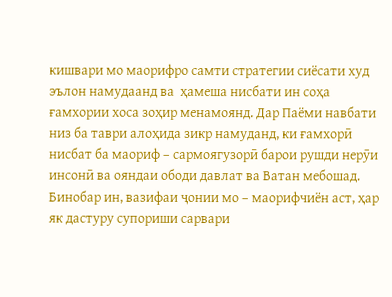кишвари мо маорифро самти стратегии сиёсати худ эълон намудаанд ва  ҳамеша нисбати ин соҳа ғамхории хоса зоҳир менамоянд. Дар Паёми навбати низ ба таври алоҳида зикр намуданд, ки ғамхорӣ нисбат ба маориф – сармоягузорӣ барои рушди нерӯи инсонӣ ва ояндаи ободи давлат ва Ватан мебошад. Бинобар ин, вазифаи ҷонии мо – маорифчиён аст, ҳар як дастуру супориши сарвари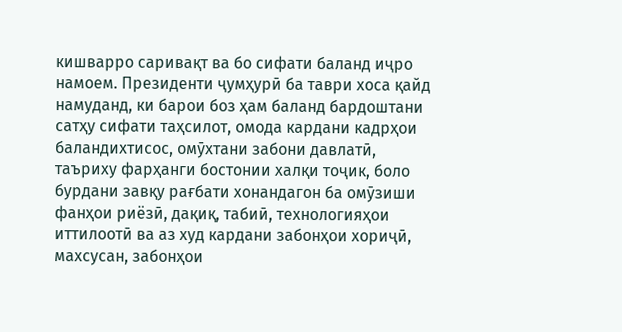кишварро саривақт ва бо сифати баланд иҷро намоем. Президенти ҷумҳурӣ ба таври хоса қайд намуданд, ки барои боз ҳам баланд бардоштани сатҳу сифати таҳсилот, омода кардани кадрҳои баландихтисос, омӯхтани забони давлатӣ, таъриху фарҳанги бостонии халқи тоҷик, боло бурдани завқу рағбати хонандагон ба омӯзиши фанҳои риёзӣ, дақиқ, табиӣ, технологияҳои иттилоотӣ ва аз худ кардани забонҳои хориҷӣ, махсусан, забонҳои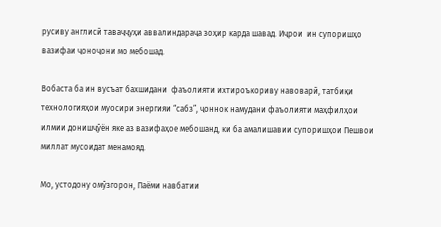русиву англисӣ таваҷҷуҳи аввалиндараҷа зоҳир карда шавад. Иҷрои  ин супоришҳо вазифаи ҷоноҷони мо мебошад.

Вобаста ба ин вусъат бахшидани  фаъолияти ихтироъкориву навоварӣ, татбиқи технологияҳои муосири энергияи “сабз”, ҷоннок намудани фаъолияти маҳфилҳои илмии донишҷӯён яке аз вазифаҳое мебошанд, ки ба амалишавии супоришҳои Пешвои миллат мусоидат менамояд.

Мо, устодону омӯзгорон, Паёми навбатии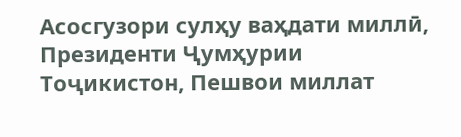Асосгузори сулҳу ваҳдати миллӣ, Президенти Ҷумҳурии Тоҷикистон, Пешвои миллат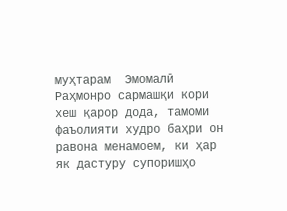муҳтарам  Эмомалӣ Раҳмонро сармашқи кори хеш қарор дода, тамоми фаъолияти худро баҳри он равона менамоем, ки ҳар як дастуру супоришҳо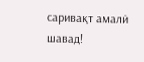саривақт амалӣ шавад!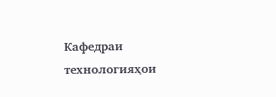Кафедраи технологияҳои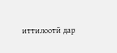иттилоотӣ дар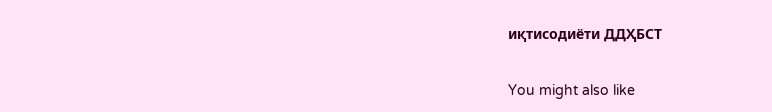иқтисодиёти ДДҲБСТ

You might also like